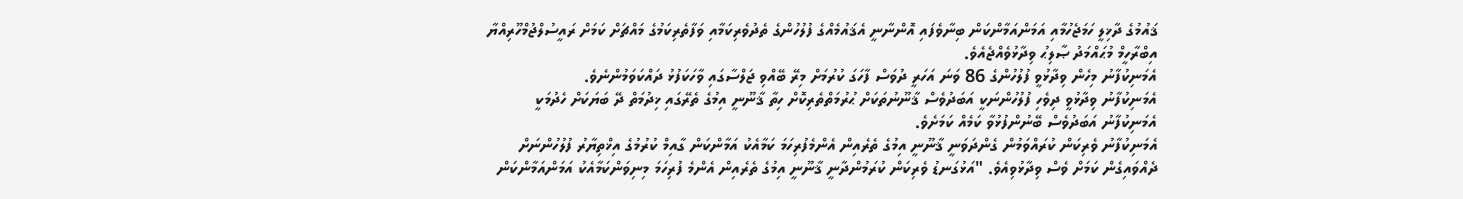ޤައުމުގެ ދާޚިލީ ހަމަޖެހުމާއި އަމަންއަމާންކަން ބިނާވެފައި އޮންނާނީ އެޤައުމެއްގެ ފުލުހުންގެ ތެދުވެރިކަމާއި ވަފާތެރިކަމުގެ މައްޗަށް ކަމަށް ރައީސުލްޖުމްހޫރިއްޔާ އިބްރާހީމް މުޙައްމަދު ޞާލިޙު ވިދާޅުވެއްޖެއެވެ.
އެމަނިކުފާނު މިހެން ވިދާޅުވީ ފުލުހުންގެ 86 ވަނަ އަހަރީ ދުވަސް ފާހަގަ ކުރުމަށް މިރޭ ބޭއްވި ޖަލްސާގައި ވާހަކަފުޅު ދައްކަވަމުންނެވެ.
އެމަނިކުފާނު ވިދާޅުވީ ދިވެހި ފުލުހުންނަކީ އަބަދުވެސް ޤާނޫނުތަކަށް ޙުރުމަތްތެރިކޮށް ހިތާ ޤާނޫނީ އިމުގެ ތެރޭގައި ޚިދުމަތް ދޭ ބަޔަކަށް ހެދުމަކީ އެމަނިކުފާނު އަބަދުވެސް ބޭނުންފުޅުވާ ކަމެއް ކަމަށެވެ.
އެމަނިކުފާނު ވެރިކަން ކުރައްވަމުން ގެންދަވަނީ ޤާނޫނީ އިމުގެ ތެރެއިން އެންމެފުރިހަމަ ކަމާއެކު އަމާންކަން ގާއިމް ކުރުމުގެ އިޚްތިޔާރު ފުލުހުންނަށް ދެއްވައިގެން ކަމަށް ވެސް ވިދާޅުވިއެވެ. "އަޅުގަނޑު ވެރިކަން ކުރަމުންދާނީ ޤާނޫނީ އިމުގެ ތެރެއިން އެންމެ ފުރިހަމަ މިނިވަންކަމާއެކު އަމަންއަމާންކަން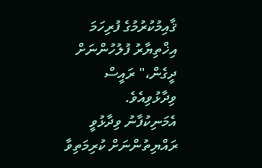ޤާއިމުކުރުމުގެ ފުރިހަމަ އިޚްތިޔާރު ފުލުހުންނަށް ދީގެން،" ރައީސް ވިދާޅުވިއެވެ.
އެމަނިކުފާނު ވިދާޅުވީ ރައްޔިތުންނަށް ކުރިމަތިވާ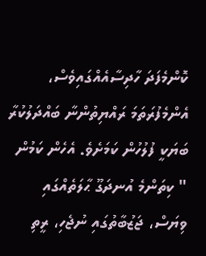ކޮންމެފަދަ ހާދިސާއެއްގައިވެސް، އެންމެފުރަތަމަ ރައްޔިތުންނާ ބައްދަލުކުރާ ބަޔަކީ ފުލުހުން ކަމަށެވެ. އެހެން ކަމުން " ކިތަންމެ އުނދަގޫ ޙާލަތެއްގައި ވިޔަސް، ޖަޒުބާތުގައި ނުޖެހި، ރީތި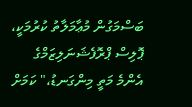ބަސްމަގުން މުޢާމަލާތު ކުރުމަކީ، ޕޮލިސް ޕްރޮފެޝަނަލިޒަމްގެ އެންމެ މަތީ މިންގަނޑު،" ކަމަށް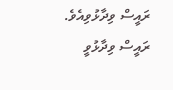ރައީސް ވިދާޅުވިއެވެ.
ރައީސް ވިދާޅުވީ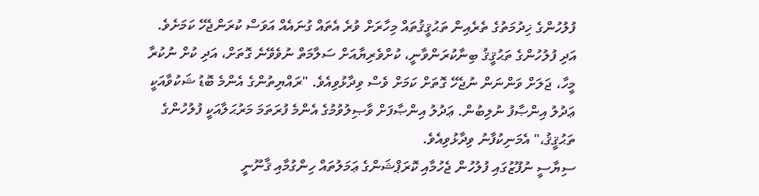ފުލުހުންގެ ޚިދުމަތުގެ ތެރެއިން ތަޙުޤީޤުތައް މިހާރަށް ވުރެ އެތައް ގުނައެއް އަވަސް ކުރަންޖެހޭ ކަމަށެވެ. އަދި ފުލުހުންގެ ތަޙުޤީޤު ބިނާކުރަންވާނީ، ކުށްވެރިޔާއަށް ސަލާމަތް ނުވެވޭނެ ގޮތަށް، އަދި ކުށް ނުކުރާ މީހާ، ޖަލަށް ވަންނަން ނުޖެހޭ ގޮތަށް ކަމަށް ވެސް ވިދާޅުވިއެވެ. "ރައްޔިތުންގެ އެންމެ ބޮޑު ޝަކުވާއަކީ ޢަދުލު އިންޞާފު ނުލިބުން. ޢަދުލު އިންޞާފަށް ވާޞިލުވުމުގެ އެންމެ ފުރަތަމަ މަރުޙަލާއަކީ ފުލުހުންގެ ތަޙުޤީޤު،" އެމަނިކުފާނު ވިދާޅުވިއެވެ.
ސިޔާސީ ނުފޫޒުގައި ފުލުހުން ޖެހުމާއި ކޮރަޕްޝަންގެ ޢަމަލުތައް ހިންގުމާއި ޤާނޫނީ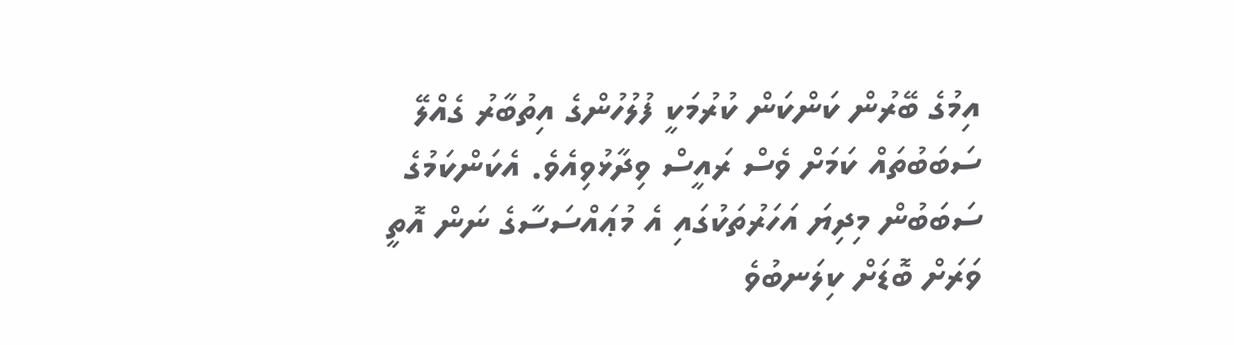އިމުގެ ބޭރުން ކަންކަން ކުރުމަކީ ފުލުހުންގެ އިތުބާރު ގެއްލޭ ސަބަބުތައް ކަމަށް ވެސް ރައީސް ވިދާޅުވިއެވެ. އެކަންކަމުގެ ސަބަބުން މިދިޔަ އަހަރުތަކުގައި އެ މުޢައްސަސާގެ ނަން އޮތީ ވަރަށް ބޮޑަށް ކިލަނބުވެ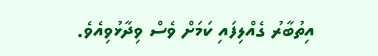އިތުބާރު ގެއްލިފައި ކަމަށް ވެސް ވިދާޅުވިއެވެ.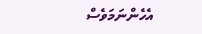އެހެންނަމަވެސް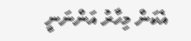އެކަން މިހާރު އަންނަނީ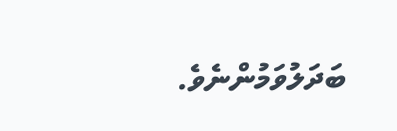ބަދަލުވަމުންނެވެ.